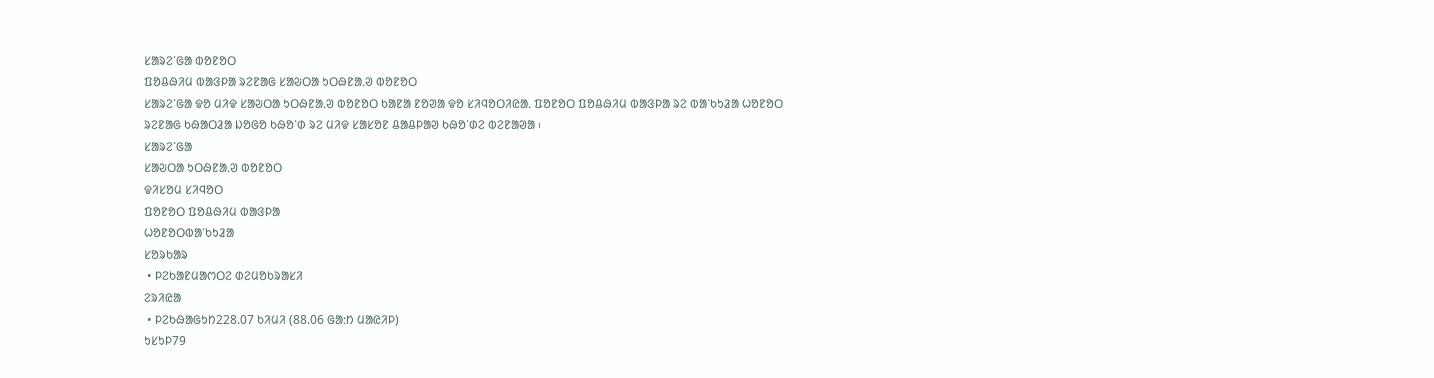ᱥᱟᱨᱮᱸᱜᱟ ᱵᱚᱱᱚᱛ
ᱯᱚᱪᱷᱤᱢ ᱵᱟᱝᱞᱟ ᱨᱮᱱᱟᱜ ᱥᱟᱶᱛᱟ ᱩᱛᱷᱱᱟᱹᱣ ᱵᱚᱱᱚᱛ
ᱥᱟᱨᱮᱸᱜᱟ ᱫᱚ ᱢᱤᱫ ᱥᱟᱶᱛᱟ ᱩᱛᱷᱱᱟᱹᱣ ᱵᱚᱱᱚᱛ ᱠᱟᱱᱟ ᱱᱚᱣᱟ ᱫᱚ ᱥᱤᱧᱚᱛᱤᱭᱟᱹ ᱯᱚᱱᱚᱛ ᱯᱚᱪᱷᱤᱢ ᱵᱟᱝᱞᱟ ᱨᱮ ᱵᱟᱸᱠᱩᱲᱟ ᱦᱚᱱᱚᱛ ᱨᱮᱱᱟᱜ ᱠᱷᱟᱛᱲᱟ ᱡᱚᱜᱚ ᱠᱷᱚᱸᱰ ᱨᱮ ᱢᱤᱫ ᱥᱟᱥᱚᱱ ᱪᱟᱪᱞᱟᱣ ᱠᱷᱚᱸᱰᱮ ᱵᱮᱱᱟᱣᱟ ᱾
ᱥᱟᱨᱮᱸᱜᱟ
ᱥᱟᱶᱛᱟ ᱩᱛᱷᱱᱟᱹᱣ ᱵᱚᱱᱚᱛ
ᱫᱤᱥᱚᱢ ᱥᱤᱧᱚᱛ
ᱯᱚᱱᱚᱛ ᱯᱚᱪᱷᱤᱢ ᱵᱟᱝᱞᱟ
ᱦᱚᱱᱚᱛᱵᱟᱸᱠᱩᱲᱟ
ᱥᱚᱨᱠᱟᱨ
 • ᱞᱮᱠᱟᱱᱢᱟᱬᱛᱮ ᱰᱮᱢᱚᱠᱨᱟᱥᱤ
ᱮᱨᱤᱭᱟ
 • ᱞᱮᱠᱷᱟᱜᱩᱴ228.07 ᱠᱤᱢᱤ (88.06 ᱜᱟᱺᱴ ᱢᱟᱭᱤᱞ)
ᱩᱥᱩᱞ79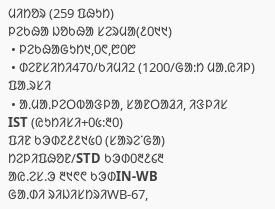ᱢᱤᱴᱚᱨ (259 ᱯᱷᱩᱴ)
ᱞᱮᱠᱷᱟ ᱡᱚᱠᱷᱟ ᱥᱮᱨᱢᱟ(᱒᱐᱑᱑)
 • ᱞᱮᱠᱷᱟᱜᱩᱴ᱑,᱐᱖,᱘᱐᱘
 • ᱰᱮᱱᱥᱤᱴᱤ470/ᱠᱤᱢᱤ2 (1200/ᱜᱟᱺᱴ ᱢᱟᱹᱭᱤᱞ)
ᱯᱟᱹᱨᱥᱤ
 • ᱟᱹᱢᱟᱹᱞᱮᱛᱵᱟᱝᱞᱟ, ᱥᱟᱱᱛᱟᱲᱤ, ᱤᱝᱞᱤᱥ
IST (ᱭᱩᱴᱤᱥᱤ+᱐᱕:᱓᱐)
ᱯᱤᱱ ᱠᱳᱰ᱗᱒᱒᱑᱕᱐ (ᱥᱟᱨᱮᱸᱜᱟ)
ᱴᱮᱞᱤᱯᱷᱚᱱ/STD ᱠᱳᱰ᱐᱓᱒᱔᱓
ᱟᱭ.ᱮᱥ.ᱳ ᱓᱑᱖᱖ ᱠᱳᱰIN-WB
ᱜᱟᱹᱰᱤ ᱨᱤᱡᱤᱥᱴᱨᱤWB-67,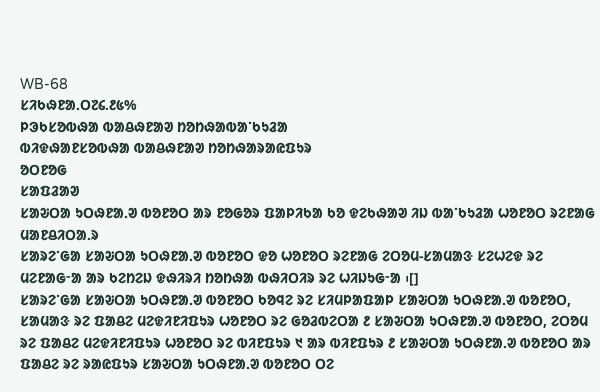WB-68
ᱥᱤᱠᱷᱱᱟᱹᱛ᱗᱔.᱒᱕%
ᱞᱳᱠᱥᱚᱵᱷᱟ ᱵᱟᱪᱷᱱᱟᱣ ᱴᱚᱴᱷᱟᱵᱟᱸᱠᱩᱲᱟ
ᱵᱤᱫᱷᱟᱱᱥᱚᱵᱷᱟ ᱵᱟᱪᱷᱱᱟᱣ ᱴᱚᱴᱷᱟᱨᱟᱭᱯᱩᱨ
ᱚᱛᱱᱚᱜ
ᱥᱟᱯᱲᱟᱣ
ᱥᱟᱶᱛᱟ ᱩᱛᱷᱱᱟᱹᱣ ᱵᱚᱱᱚᱛ ᱟᱨ ᱱᱚᱜᱚᱨ ᱯᱟᱞᱤᱠᱟ ᱠᱚ ᱫᱮᱠᱷᱟᱣ ᱤᱡ ᱵᱟᱸᱠᱩᱲᱟ ᱦᱚᱱᱚᱛ ᱨᱮᱱᱟᱜ ᱢᱟᱱᱪᱤᱛᱟᱹᱨ
ᱥᱟᱨᱮᱸᱜᱟ ᱥᱟᱶᱛᱟ ᱩᱛᱷᱱᱟᱹᱣ ᱵᱚᱱᱚᱛ ᱫᱚ ᱦᱚᱱᱚᱛ ᱨᱮᱱᱟᱜ ᱮᱛᱚᱢ-ᱥᱟᱢᱟᱝ ᱥᱮᱦᱮᱫ ᱨᱮ ᱢᱮᱱᱟᱜᱼᱟ ᱟᱨ ᱠᱮᱴᱮᱡ ᱫᱷᱤᱨᱤ ᱴᱚᱴᱷᱟ ᱵᱷᱤᱛᱤᱨ ᱨᱮ ᱦᱤᱡᱩᱜᱼᱟ ᱾[]
ᱥᱟᱨᱮᱸᱜᱟ ᱥᱟᱶᱛᱟ ᱩᱛᱷᱱᱟᱹᱣ ᱵᱚᱱᱚᱛ ᱠᱚᱧᱮ ᱨᱮ ᱥᱤᱢᱞᱟᱯᱟᱞ ᱥᱟᱶᱛᱟ ᱩᱛᱷᱱᱟᱹᱣ ᱵᱚᱱᱚᱛ, ᱥᱟᱢᱟᱝ ᱨᱮ ᱯᱟᱪᱮ ᱢᱮᱫᱤᱱᱤᱯᱩᱨ ᱦᱚᱱᱚᱛ ᱨᱮ ᱜᱚᱲᱵᱮᱛᱟ ᱒ ᱥᱟᱶᱛᱟ ᱩᱛᱷᱱᱟᱹᱣ ᱵᱚᱱᱚᱛ, ᱮᱛᱚᱢ ᱨᱮ ᱯᱟᱪᱮ ᱢᱮᱫᱤᱱᱤᱯᱩᱨ ᱦᱚᱱᱚᱛ ᱨᱮ ᱵᱤᱱᱯᱩᱨ ᱑ ᱟᱨ ᱵᱤᱱᱯᱩᱨ ᱒ ᱥᱟᱶᱛᱟ ᱩᱛᱷᱱᱟᱹᱣ ᱵᱚᱱᱚᱛ ᱟᱨ ᱯᱟᱪᱮ ᱨᱮ ᱨᱟᱭᱯᱩᱨ ᱥᱟᱶᱛᱟ ᱩᱛᱷᱱᱟᱹᱣ ᱵᱚᱱᱚᱛ ᱛᱮ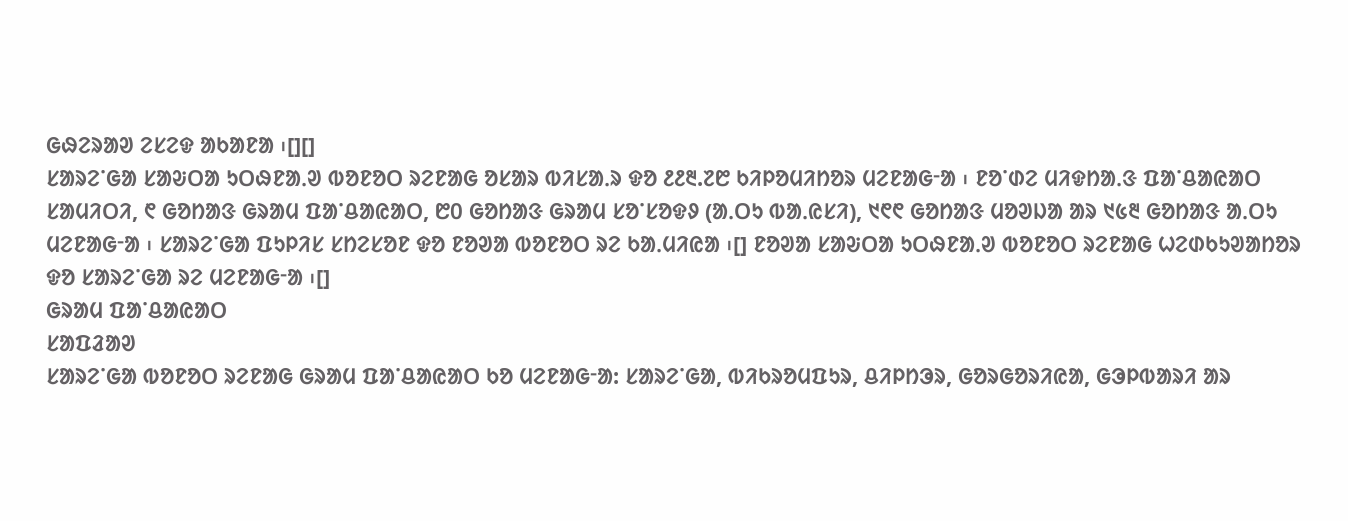ᱜᱷᱮᱨᱟᱣ ᱮᱥᱮᱫ ᱟᱠᱟᱱᱟ ᱾[][]
ᱥᱟᱨᱮᱸᱜᱟ ᱥᱟᱶᱛᱟ ᱩᱛᱷᱱᱟᱹᱣ ᱵᱚᱱᱚᱛ ᱨᱮᱱᱟᱜ ᱚᱥᱟᱨ ᱵᱤᱥᱟᱹᱨ ᱫᱚ ᱒᱒᱓.᱗᱘ ᱠᱤᱞᱚᱢᱤᱴᱚᱨ ᱢᱮᱱᱟᱜᱼᱟ ᱾ ᱱᱚᱸᱰᱮ ᱢᱤᱫᱴᱟᱹᱝ ᱯᱟᱸᱪᱟᱭᱟᱛ ᱥᱟᱢᱤᱛᱤ, ᱖ ᱜᱚᱴᱟᱝ ᱜᱨᱟᱢ ᱯᱟᱸᱪᱟᱭᱟᱛ, ᱘᱐ ᱜᱚᱴᱟᱝ ᱜᱨᱟᱢ ᱥᱚᱸᱥᱚᱫᱽ (ᱟᱹᱛᱩ ᱵᱟᱹᱭᱥᱤ), ᱑᱖᱖ ᱜᱚᱴᱟᱝ ᱢᱚᱣᱡᱟ ᱟᱨ ᱑᱕᱓ ᱜᱚᱴᱟᱝ ᱟᱹᱛᱩ ᱢᱮᱱᱟᱜᱼᱟ ᱾ ᱥᱟᱨᱮᱸᱜᱟ ᱯᱩᱞᱤᱥ ᱥᱴᱮᱥᱚᱱ ᱫᱚ ᱱᱚᱣᱟ ᱵᱚᱱᱚᱛ ᱨᱮ ᱠᱟᱹᱢᱤᱭᱟ ᱾[] ᱱᱚᱣᱟ ᱥᱟᱶᱛᱟ ᱩᱛᱷᱱᱟᱹᱣ ᱵᱚᱱᱚᱛ ᱨᱮᱱᱟᱜ ᱦᱮᱰᱠᱩᱣᱟᱴᱚᱨ ᱫᱚ ᱥᱟᱨᱮᱸᱜᱟ ᱨᱮ ᱢᱮᱱᱟᱜᱼᱟ ᱾[]
ᱜᱨᱟᱢ ᱯᱟᱸᱪᱟᱭᱟᱛ
ᱥᱟᱯᱲᱟᱣ
ᱥᱟᱨᱮᱸᱜᱟ ᱵᱚᱱᱚᱛ ᱨᱮᱱᱟᱜ ᱜᱨᱟᱢ ᱯᱟᱸᱪᱟᱭᱟᱛ ᱠᱚ ᱢᱮᱱᱟᱜᱼᱟ: ᱥᱟᱨᱮᱸᱜᱟ, ᱵᱤᱠᱨᱚᱢᱯᱩᱨ, ᱪᱤᱞᱴᱳᱨ, ᱜᱚᱨᱜᱚᱨᱤᱭᱟ, ᱜᱳᱞᱵᱟᱨᱤ ᱟᱨ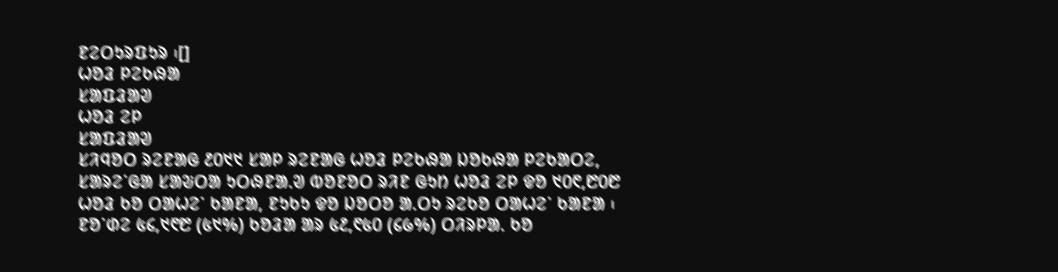ᱱᱮᱛᱩᱨᱯᱩᱨ ᱾[]
ᱦᱚᱲ ᱞᱮᱠᱷᱟ
ᱥᱟᱯᱲᱟᱣ
ᱦᱚᱲ ᱮᱞ
ᱥᱟᱯᱲᱟᱣ
ᱥᱤᱧᱚᱛ ᱨᱮᱱᱟᱜ ᱒᱐᱑᱑ ᱥᱟᱞ ᱨᱮᱱᱟᱜ ᱦᱚᱲ ᱞᱮᱠᱷᱟ ᱡᱚᱠᱷᱟ ᱞᱮᱠᱟᱛᱮ, ᱥᱟᱨᱮᱸᱜᱟ ᱥᱟᱶᱛᱟ ᱩᱛᱷᱱᱟᱹᱣ ᱵᱚᱱᱚᱛ ᱨᱤᱱ ᱜᱩᱴ ᱦᱚᱲ ᱮᱞ ᱫᱚ ᱑᱐᱖,᱘᱐᱘ ᱦᱚᱲ ᱠᱚ ᱛᱟᱦᱮᱸ ᱠᱟᱱᱟ, ᱱᱩᱠᱩ ᱫᱚ ᱡᱚᱛᱚ ᱟᱹᱛᱩ ᱨᱮᱠᱚ ᱛᱟᱦᱮᱸ ᱠᱟᱱᱟ ᱾ ᱱᱚᱸᱰᱮ ᱕᱔,᱑᱖᱘ (᱕᱑%) ᱠᱚᱲᱟ ᱟᱨ ᱕᱒,᱖᱕᱐ (᱔᱙%) ᱛᱤᱨᱞᱟᱹ ᱠᱚ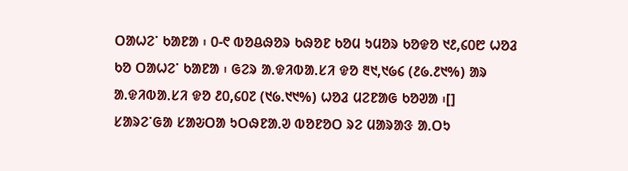ᱛᱟᱦᱮᱸ ᱠᱟᱱᱟ ᱾ ᱐-᱖ ᱵᱚᱪᱷᱚᱨ ᱠᱷᱚᱱ ᱠᱚᱢ ᱩᱢᱚᱨ ᱠᱚᱫᱚ ᱑᱒,᱔᱐᱘ ᱦᱚᱲ ᱠᱚ ᱛᱟᱦᱮᱸ ᱠᱟᱱᱟ ᱾ ᱜᱮᱨ ᱟᱹᱫᱤᱵᱟᱹᱥᱤ ᱫᱚ ᱓᱑,᱑᱙᱔ (᱒᱙.᱒᱑%) ᱟᱨ ᱟᱹᱫᱤᱵᱟᱹᱥᱤ ᱫᱚ ᱒᱐,᱔᱐᱗ (᱑᱙.᱑᱑%) ᱦᱚᱲ ᱢᱮᱱᱟᱜ ᱠᱚᱣᱟ ᱾[]
ᱥᱟᱨᱮᱸᱜᱟ ᱥᱟᱶᱛᱟ ᱩᱛᱷᱱᱟᱹᱣ ᱵᱚᱱᱚᱛ ᱨᱮ ᱢᱟᱨᱟᱝ ᱟᱹᱛᱩ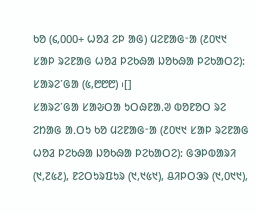ᱠᱚ (᱔,᱐᱐᱐+ ᱦᱚᱲ ᱮᱞ ᱟᱜ) ᱢᱮᱱᱟᱜᱼᱟ (᱒᱐᱑᱑ ᱥᱟᱞ ᱨᱮᱱᱟᱜ ᱦᱚᱲ ᱞᱮᱠᱷᱟ ᱡᱚᱠᱷᱟ ᱞᱮᱠᱟᱛᱮ): ᱥᱟᱨᱮᱸᱜᱟ (᱕,᱘᱘᱘) ᱾[]
ᱥᱟᱨᱮᱸᱜᱟ ᱥᱟᱶᱛᱟ ᱩᱛᱷᱱᱟᱹᱣ ᱵᱚᱱᱚᱛ ᱨᱮ ᱮᱴᱟᱜ ᱟᱹᱛᱩ ᱠᱚ ᱢᱮᱱᱟᱜᱼᱟ (᱒᱐᱑᱑ ᱥᱟᱞ ᱨᱮᱱᱟᱜ ᱦᱚᱲ ᱞᱮᱠᱷᱟ ᱡᱚᱠᱷᱟ ᱞᱮᱠᱟᱛᱮ): ᱜᱳᱞᱵᱟᱨᱤ (᱑,᱗᱕᱒), ᱱᱮᱛᱩᱨᱯᱩᱨ (᱑,᱑᱕᱑), ᱪᱤᱞᱛᱳᱨ (᱑,᱐᱑᱑),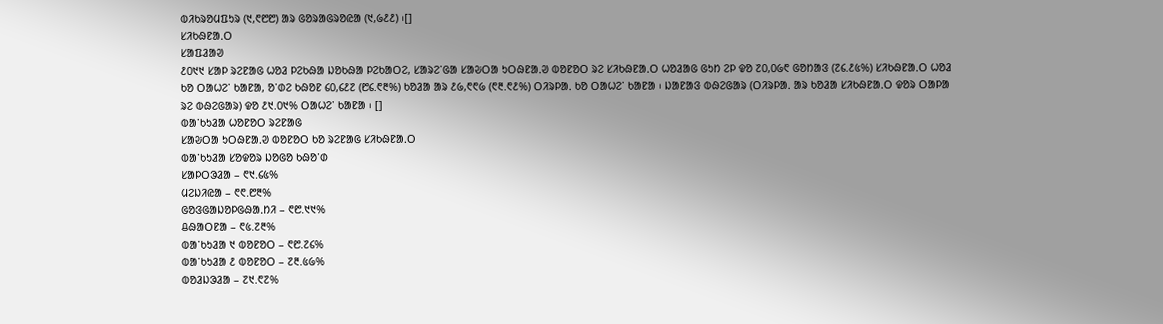ᱵᱤᱠᱨᱚᱢᱯᱩᱨ (᱑,᱖᱘᱘) ᱟᱨ ᱜᱚᱨᱟᱜᱨᱚᱭᱟ (᱑,᱙᱒᱒) ᱾[]
ᱥᱤᱠᱷᱱᱟᱹᱛ
ᱥᱟᱯᱲᱟᱣ
᱒᱐᱑᱑ ᱥᱟᱞ ᱨᱮᱱᱟᱜ ᱦᱚᱲ ᱞᱮᱠᱷᱟ ᱡᱚᱠᱷᱟ ᱞᱮᱠᱟᱛᱮ, ᱥᱟᱨᱮᱸᱜᱟ ᱥᱟᱶᱛᱟ ᱩᱛᱷᱱᱟᱹᱣ ᱵᱚᱱᱚᱛ ᱨᱮ ᱥᱤᱠᱷᱱᱟᱹᱛ ᱦᱚᱲᱟᱜ ᱜᱩᱴ ᱮᱞ ᱫᱚ ᱗᱐,᱐᱙᱖ ᱜᱚᱴᱟᱝ (᱗᱔.᱒᱕%) ᱥᱤᱠᱷᱱᱟᱹᱛ ᱦᱚᱲ ᱠᱚ ᱛᱟᱦᱮᱸ ᱠᱟᱱᱟ, ᱚᱸᱰᱮ ᱠᱷᱚᱱ ᱔᱐,᱔᱒᱗ (᱘᱔.᱖᱓%) ᱠᱚᱲᱟ ᱟᱨ ᱒᱙,᱖᱖᱙ (᱖᱓.᱖᱒%) ᱛᱤᱨᱞᱟᱹ ᱠᱚ ᱛᱟᱦᱮᱸ ᱠᱟᱱᱟ ᱾ ᱡᱟᱱᱟᱝ ᱵᱷᱮᱜᱟᱨ (ᱛᱤᱨᱞᱟᱹ ᱟᱨ ᱠᱚᱲᱟ ᱥᱤᱠᱷᱱᱟᱹᱛ ᱫᱚᱨ ᱛᱟᱞᱟ ᱨᱮ ᱵᱷᱮᱜᱟᱨ) ᱫᱚ ᱒᱑.᱐᱑% ᱛᱟᱦᱮᱸ ᱠᱟᱱᱟ ᱾ []
ᱵᱟᱸᱠᱩᱲᱟ ᱦᱚᱱᱚᱛ ᱨᱮᱱᱟᱜ
ᱥᱟᱶᱛᱟ ᱩᱛᱷᱱᱟᱹᱣ ᱵᱚᱱᱚᱛ ᱠᱚ ᱨᱮᱱᱟᱜ ᱥᱤᱠᱷᱱᱟᱹᱛ
ᱵᱟᱸᱠᱩᱲᱟ ᱥᱚᱫᱚᱨ ᱡᱚᱜᱚ ᱠᱷᱚᱸᱰ
ᱥᱟᱞᱛᱳᱲᱟ – ᱖᱑.᱔᱕%
ᱢᱮᱡᱤᱭᱟ – ᱖᱖.᱘᱓%
ᱜᱚᱝᱜᱟᱡᱚᱞᱜᱷᱟᱹᱴᱤ – ᱖᱘.᱑᱑%
ᱪᱷᱟᱛᱱᱟ – ᱖᱕.᱗᱓%
ᱵᱟᱸᱠᱩᱲᱟ ᱑ ᱵᱚᱱᱚᱛ – ᱖᱘.᱗᱔%
ᱵᱟᱸᱠᱩᱲᱟ ᱒ ᱵᱚᱱᱚᱛ – ᱗᱓.᱕᱙%
ᱵᱚᱲᱡᱳᱲᱟ – ᱗᱑.᱖᱗%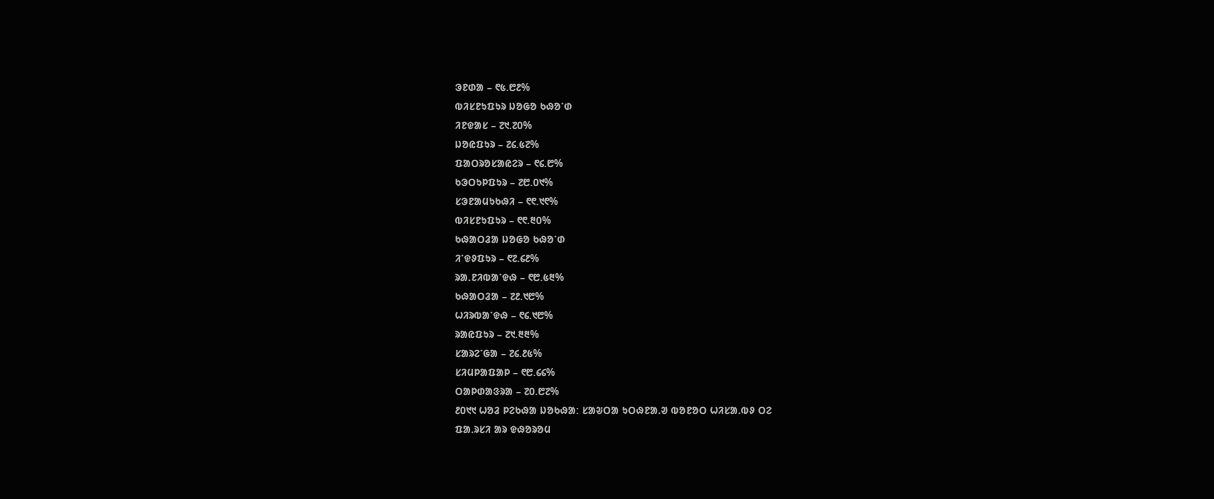ᱳᱱᱰᱟ – ᱖᱕.᱘᱒%
ᱵᱤᱥᱱᱩᱯᱩᱨ ᱡᱚᱜᱚ ᱠᱷᱚᱸᱰ
ᱤᱱᱫᱟᱥ – ᱗᱑.᱗᱐%
ᱡᱚᱭᱯᱩᱨ – ᱗᱔.᱕᱗%
ᱯᱟᱛᱨᱚᱥᱟᱭᱮᱨ – ᱖᱔.᱘%
ᱠᱳᱛᱩᱞᱯᱩᱨ – ᱗᱘.᱐᱑%
ᱥᱳᱱᱟᱢᱩᱠᱷᱤ – ᱖᱖.᱑᱖%
ᱵᱤᱥᱱᱩᱯᱩᱨ – ᱖᱖.᱓᱐%
ᱠᱷᱟᱛᱲᱟ ᱡᱚᱜᱚ ᱠᱷᱚᱸᱰ
ᱤᱸᱫᱽᱯᱩᱨ – ᱖᱗.᱔᱒%
ᱨᱟᱹᱱᱤᱵᱟᱸᱫᱷ – ᱖᱘.᱕᱓%
ᱠᱷᱟᱛᱲᱟ – ᱗᱒.᱑᱘%
ᱦᱤᱨᱵᱟᱸᱫᱷ – ᱖᱔.᱑᱘%
ᱨᱟᱭᱯᱩᱨ – ᱗᱑.᱓᱓%
ᱥᱟᱨᱮᱸᱜᱟ – ᱗᱔.᱒᱕%
ᱥᱤᱢᱞᱟᱯᱟᱞ – ᱖᱘.᱔᱔%
ᱛᱟᱞᱰᱟᱝᱨᱟ – ᱗᱐.᱘᱗%
᱒᱐᱑᱑ ᱦᱚᱲ ᱞᱮᱠᱷᱟ ᱡᱚᱠᱷᱟ: ᱥᱟᱶᱛᱟ ᱩᱛᱷᱱᱟᱹᱣ ᱵᱚᱱᱚᱛ ᱦᱤᱥᱟᱹᱵᱽ ᱛᱮ
ᱯᱟᱹᱨᱥᱤ ᱟᱨ ᱫᱷᱚᱨᱚᱢ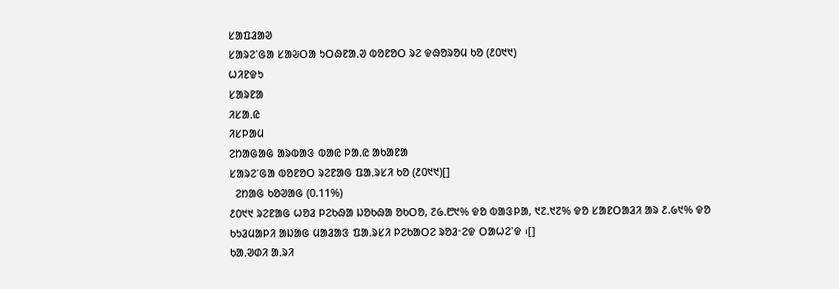ᱥᱟᱯᱲᱟᱣ
ᱥᱟᱨᱮᱸᱜᱟ ᱥᱟᱶᱛᱟ ᱩᱛᱷᱱᱟᱹᱣ ᱵᱚᱱᱚᱛ ᱨᱮ ᱫᱷᱚᱨᱚᱢ ᱠᱚ (᱒᱐᱑᱑)
ᱦᱤᱱᱫᱩ
ᱥᱟᱨᱱᱟ
ᱤᱥᱟᱹᱭ
ᱤᱥᱞᱟᱢ
ᱮᱴᱟᱜᱟᱜ ᱟᱨᱵᱟᱝ ᱵᱟᱭ ᱞᱟᱹᱭ ᱟᱠᱟᱱᱟ
ᱥᱟᱨᱮᱸᱜᱟ ᱵᱚᱱᱚᱛ ᱨᱮᱱᱟᱜ ᱯᱟᱹᱨᱥᱤ ᱠᱚ (᱒᱐᱑᱑)[]
  ᱮᱴᱟᱜ ᱠᱚᱣᱟᱜ (0.11%)
᱒᱐᱑᱑ ᱨᱮᱱᱟᱜ ᱦᱚᱲ ᱞᱮᱠᱷᱟ ᱡᱚᱠᱷᱟ ᱚᱠᱛᱚ, ᱗᱙.᱘᱑% ᱫᱚ ᱵᱟᱝᱞᱟ, ᱑᱗.᱑᱗% ᱫᱚ ᱥᱟᱱᱛᱟᱲᱤ ᱟᱨ ᱒.᱙᱑% ᱫᱚ ᱠᱩᱲᱢᱟᱞᱤ ᱟᱡᱟᱜ ᱢᱟᱲᱟᱝ ᱯᱟᱹᱨᱥᱤ ᱞᱮᱠᱟᱛᱮ ᱨᱚᱲᱼᱮᱫ ᱛᱟᱦᱮᱸᱫ ᱾[]
ᱠᱟᱹᱣᱰᱤ ᱟᱹᱨᱤ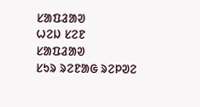ᱥᱟᱯᱲᱟᱣ
ᱦᱮᱡ ᱥᱮᱱ
ᱥᱟᱯᱲᱟᱣ
ᱥᱩᱨ ᱨᱮᱱᱟᱜ ᱨᱮᱞᱣᱮ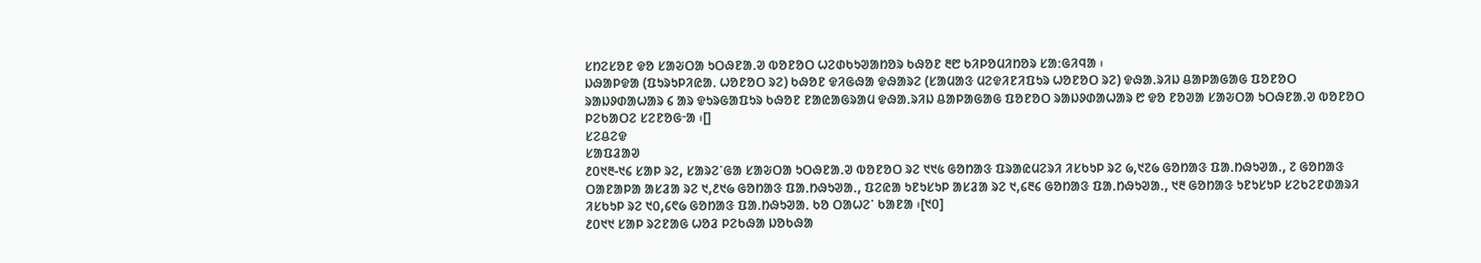ᱥᱴᱮᱥᱚᱱ ᱫᱚ ᱥᱟᱶᱛᱟ ᱩᱛᱷᱱᱟᱹᱣ ᱵᱚᱱᱚᱛ ᱦᱮᱰᱠᱩᱣᱟᱴᱚᱨ ᱠᱷᱚᱱ ᱓᱘ ᱠᱤᱞᱚᱢᱤᱴᱚᱨ ᱥᱟᱺᱜᱤᱧᱟ ᱾
ᱡᱷᱟᱞᱫᱟ (ᱯᱩᱨᱩᱞᱤᱭᱟᱹ ᱦᱚᱱᱚᱛ ᱨᱮ) ᱠᱷᱚᱱ ᱫᱤᱜᱷᱟ ᱫᱷᱟᱨᱮ (ᱥᱟᱢᱟᱝ ᱢᱮᱫᱤᱱᱤᱯᱩᱨ ᱦᱚᱱᱚᱛ ᱨᱮ) ᱫᱷᱟᱹᱨᱤᱡ ᱪᱟᱞᱟᱜᱟᱜ ᱯᱚᱱᱚᱛ ᱨᱟᱡᱽᱰᱟᱦᱟᱨ ᱔ ᱟᱨ ᱫᱩᱨᱜᱟᱯᱩᱨ ᱠᱷᱚᱱ ᱱᱟᱭᱟᱜᱨᱟᱢ ᱫᱷᱟᱹᱨᱤᱡ ᱪᱟᱞᱟᱜᱟᱜ ᱯᱚᱱᱚᱛ ᱨᱟᱡᱽᱰᱟᱦᱟᱨ ᱘ ᱫᱚ ᱱᱚᱣᱟ ᱥᱟᱶᱛᱟ ᱩᱛᱷᱱᱟᱹᱣ ᱵᱚᱱᱚᱛ ᱞᱮᱠᱟᱛᱮ ᱥᱮᱱᱚᱜᱼᱟ ᱾[]
ᱥᱮᱪᱮᱫ
ᱥᱟᱯᱲᱟᱣ
᱒᱐᱑᱓-᱑᱔ ᱥᱟᱞ ᱨᱮ, ᱥᱟᱨᱮᱸᱜᱟ ᱥᱟᱶᱛᱟ ᱩᱛᱷᱱᱟᱹᱣ ᱵᱚᱱᱚᱛ ᱨᱮ ᱑᱑᱕ ᱜᱚᱴᱟᱝ ᱯᱨᱟᱭᱢᱮᱨᱤ ᱤᱥᱠᱩᱞ ᱨᱮ ᱙,᱑᱗᱙ ᱜᱚᱴᱟᱝ ᱯᱟᱹᱴᱷᱩᱣᱟᱹ, ᱗ ᱜᱚᱴᱟᱝ ᱛᱟᱱᱟᱞᱟ ᱟᱥᱲᱟ ᱨᱮ ᱑,᱒᱑᱙ ᱜᱚᱴᱟᱝ ᱯᱟᱹᱴᱷᱩᱣᱟᱹ, ᱯᱮᱭᱟ ᱩᱱᱩᱥᱩᱞ ᱟᱥᱲᱟ ᱨᱮ ᱑,᱔᱓᱔ ᱜᱚᱴᱟᱝ ᱯᱟᱹᱴᱷᱩᱣᱟᱹ, ᱑᱓ ᱜᱚᱴᱟᱝ ᱩᱱᱩᱥᱩᱞ ᱥᱮᱠᱮᱱᱰᱟᱨᱤ ᱤᱥᱠᱩᱞ ᱨᱮ ᱑᱐,᱔᱖᱙ ᱜᱚᱴᱟᱝ ᱯᱟᱹᱴᱷᱩᱣᱟᱹ ᱠᱚ ᱛᱟᱦᱮᱸ ᱠᱟᱱᱟ ᱾[᱑᱐]
᱒᱐᱑᱑ ᱥᱟᱞ ᱨᱮᱱᱟᱜ ᱦᱚᱲ ᱞᱮᱠᱷᱟ ᱡᱚᱠᱷᱟ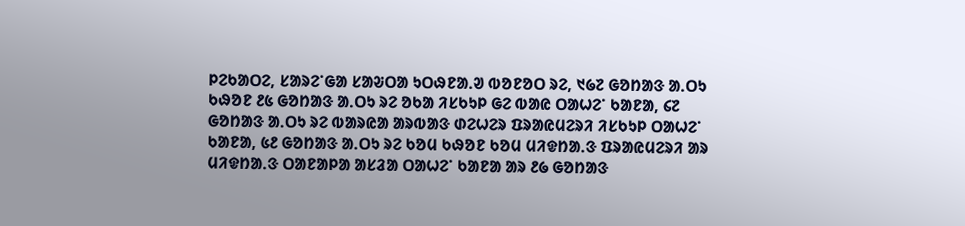ᱞᱮᱠᱟᱛᱮ, ᱥᱟᱨᱮᱸᱜᱟ ᱥᱟᱶᱛᱟ ᱩᱛᱷᱱᱟᱹᱣ ᱵᱚᱱᱚᱛ ᱨᱮ, ᱑᱙᱗ ᱜᱚᱴᱟᱝ ᱟᱹᱛᱩ ᱠᱷᱚᱱ ᱒᱕ ᱜᱚᱴᱟᱝ ᱟᱹᱛᱩ ᱨᱮ ᱚᱠᱟ ᱤᱥᱠᱩᱞ ᱜᱮ ᱵᱟᱭ ᱛᱟᱦᱮᱸ ᱠᱟᱱᱟ, ᱔᱗ ᱜᱚᱴᱟᱝ ᱟᱹᱛᱩ ᱨᱮ ᱵᱟᱨᱭᱟ ᱟᱨᱵᱟᱝ ᱰᱮᱦᱮᱨ ᱯᱨᱟᱭᱢᱮᱨᱤ ᱤᱥᱠᱩᱞ ᱛᱟᱦᱮᱸ ᱠᱟᱱᱟ, ᱕᱒ ᱜᱚᱴᱟᱝ ᱟᱹᱛᱩ ᱨᱮ ᱠᱚᱢ ᱠᱷᱚᱱ ᱠᱚᱢ ᱢᱤᱫᱴᱟᱹᱝ ᱯᱨᱟᱭᱢᱮᱨᱤ ᱟᱨ ᱢᱤᱫᱴᱟᱹᱝ ᱛᱟᱱᱟᱞᱟ ᱟᱥᱲᱟ ᱛᱟᱦᱮᱸ ᱠᱟᱱᱟ ᱟᱨ ᱒᱙ ᱜᱚᱴᱟᱝ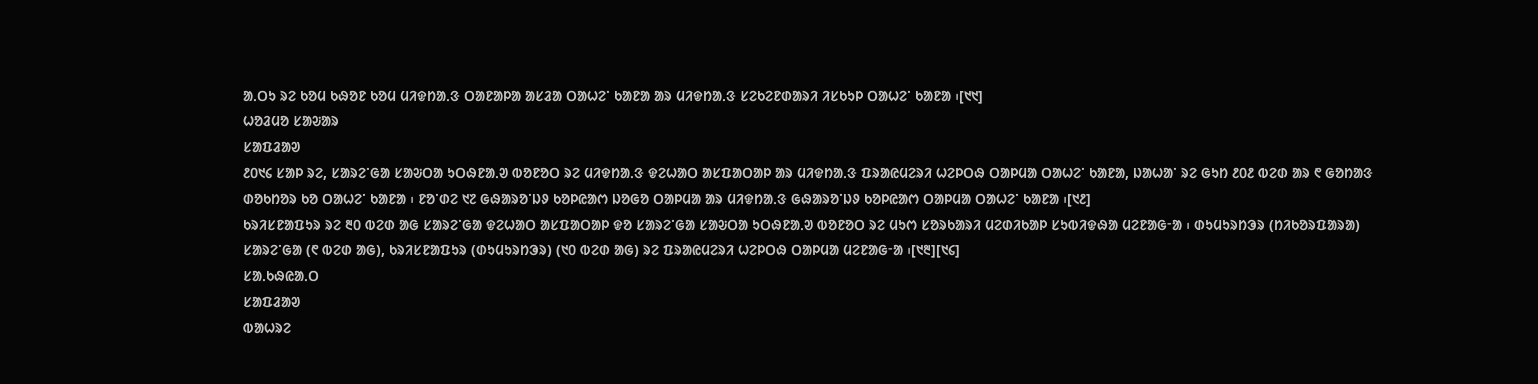ᱟᱹᱛᱩ ᱨᱮ ᱠᱚᱢ ᱠᱷᱚᱱ ᱠᱚᱢ ᱢᱤᱫᱴᱟᱹᱝ ᱛᱟᱱᱟᱞᱟ ᱟᱥᱲᱟ ᱛᱟᱦᱮᱸ ᱠᱟᱱᱟ ᱟᱨ ᱢᱤᱫᱴᱟᱹᱝ ᱥᱮᱠᱮᱱᱰᱟᱨᱤ ᱤᱥᱠᱩᱞ ᱛᱟᱦᱮᱸ ᱠᱟᱱᱟ ᱾[᱑᱑]
ᱦᱚᱲᱢᱚ ᱥᱟᱶᱟᱨ
ᱥᱟᱯᱲᱟᱣ
᱒᱐᱑᱔ ᱥᱟᱞ ᱨᱮ, ᱥᱟᱨᱮᱸᱜᱟ ᱥᱟᱶᱛᱟ ᱩᱛᱷᱱᱟᱹᱣ ᱵᱚᱱᱚᱛ ᱨᱮ ᱢᱤᱫᱴᱟᱹᱝ ᱫᱮᱦᱟᱛ ᱟᱥᱯᱟᱛᱟᱞ ᱟᱨ ᱢᱤᱫᱴᱟᱹᱝ ᱯᱨᱟᱭᱢᱮᱨᱤ ᱦᱮᱞᱛᱷ ᱛᱟᱞᱢᱟ ᱛᱟᱦᱮᱸ ᱠᱟᱱᱟ, ᱡᱟᱦᱟᱸ ᱨᱮ ᱜᱩᱴ ᱒᱐᱒ ᱵᱮᱰ ᱟᱨ ᱖ ᱜᱚᱴᱟᱝ ᱰᱚᱠᱴᱚᱨ ᱠᱚ ᱛᱟᱦᱮᱸ ᱠᱟᱱᱟ ᱾ ᱱᱚᱸᱰᱮ ᱑᱗ ᱜᱷᱟᱨᱚᱸᱡᱽ ᱠᱚᱞᱭᱟᱬ ᱡᱚᱜᱚ ᱛᱟᱞᱢᱟ ᱟᱨ ᱢᱤᱫᱴᱟᱹᱝ ᱜᱷᱟᱨᱚᱸᱡᱽ ᱠᱚᱞᱭᱟᱬ ᱛᱟᱞᱢᱟ ᱛᱟᱦᱮᱸ ᱠᱟᱱᱟ ᱾[᱑᱒]
ᱠᱨᱤᱥᱱᱟᱯᱩᱨ ᱨᱮ ᱓᱐ ᱵᱮᱰ ᱟᱜ ᱥᱟᱨᱮᱸᱜᱟ ᱫᱮᱦᱟᱛ ᱟᱥᱯᱟᱛᱟᱞ ᱫᱚ ᱥᱟᱨᱮᱸᱜᱟ ᱥᱟᱶᱛᱟ ᱩᱛᱷᱱᱟᱹᱣ ᱵᱚᱱᱚᱛ ᱨᱮ ᱢᱩᱬ ᱥᱚᱨᱠᱟᱨᱤ ᱢᱮᱰᱤᱠᱟᱞ ᱥᱩᱵᱤᱫᱷᱟ ᱢᱮᱱᱟᱜᱼᱟ ᱾ ᱰᱩᱢᱩᱨᱴᱳᱨ (ᱴᱤᱠᱚᱨᱯᱟᱨᱟ) ᱥᱟᱨᱮᱸᱜᱟ (᱖ ᱵᱮᱰ ᱟᱜ), ᱠᱨᱤᱥᱱᱟᱯᱩᱨ (ᱰᱩᱢᱩᱨᱴᱳᱨ) (᱑᱐ ᱵᱮᱰ ᱟᱜ) ᱨᱮ ᱯᱨᱟᱭᱢᱮᱨᱤ ᱦᱮᱞᱛᱷ ᱛᱟᱞᱢᱟ ᱢᱮᱱᱟᱜᱼᱟ ᱾[᱑᱓][᱑᱔]
ᱥᱟᱹᱠᱷᱭᱟᱹᱛ
ᱥᱟᱯᱲᱟᱣ
ᱵᱟᱦᱨᱮ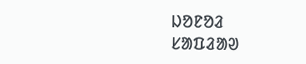ᱡᱚᱱᱚᱲ
ᱥᱟᱯᱲᱟᱣ